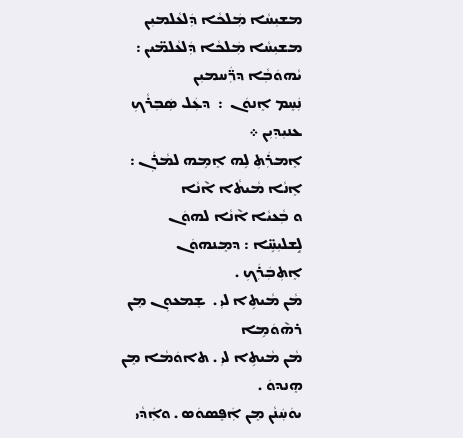ܡܫܝܼܚܵܐ ܡܲܠܟܵܐ ܕܲܠܥܵܠܡܝܼܢ
ܡܫܝܼܚܵܐ ܡܲܠܟܵܐ ܕܲܠܥܵܠܡ̈ܝܢ : ܝܵܗܘܿܒܼܵܐ ܕܪ̈ܲܚܡܝܼܢ
ܢܲܚܸܡ ܐܸܢܘܿܢ  :  ܕܥܲܠ ܣܲܒܼܪܵܟܼ ܥܢܝܼܕܼܝܼܢ ܀
ܐܸܡܪܲܬܼ ܠܹܗ ܐܸܡܹܗ ܠܡܵܪܲܢ : ܐܸܢܵܐ ܡܵܝܬܵܐ ܐ݉ܢܵܐ
ܘ ܒܼܵܥܝܵܐ ܐ݉ܢܵܐ ܠܗܘܿܢ ܠܱܫܠܝܼܚܹ̈ܐ : ܕܡܸܢܗܘܿܢ ܐܸܬܼܒܲܪܲܟܼ .
ܡܵܢ ܡܵܝܬܹܐ ܠܝܼ .  ܫܸܡܥܘܼܢ ܡܸܢ ܪܗ݉ܘܿܡܹܐ
ܡܵܢ ܡܵܝܬܹܐ ܠܝܼ . ܬܐܘܿܡܵܐ ܡܸܢ ܗܸܢܕܘܿ .
ܝܘܿܚܲܢܵܢ ܡܸܢ ܐܲܦܸܣܘܿܣ . ܘܐܲܕܵܝ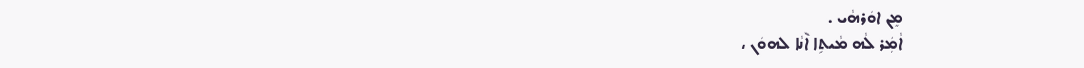ܡܸܢ ܐܘܿܪܗܵܝ .
ܐܵܡܲܪ ܠܵܗ ܡܵܝܬܹܐ ܐ݉ܢܵܐ ܠܗܘܿܢ ،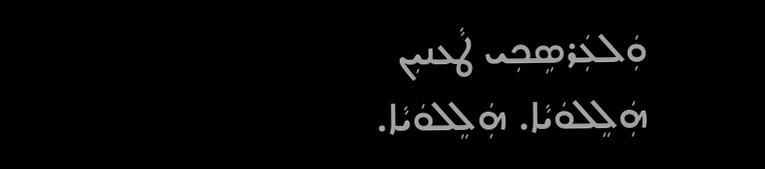ܘܲܠܥܲܪܣܹܟܼܝ ܛܵܥܢܝܼܢ
ܗܲܠܸܠܘܿܝܵܐ. ܗܲܠܸܠܘܿܝܵܐ.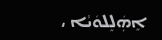ܐܸܗܲܠܸܠܘܿܝܵܐ ،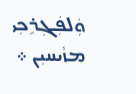ܘܲܠܦܲܓܼܪܹܟܼܝ ܡܙܵܝܚܝܼܢ ܀